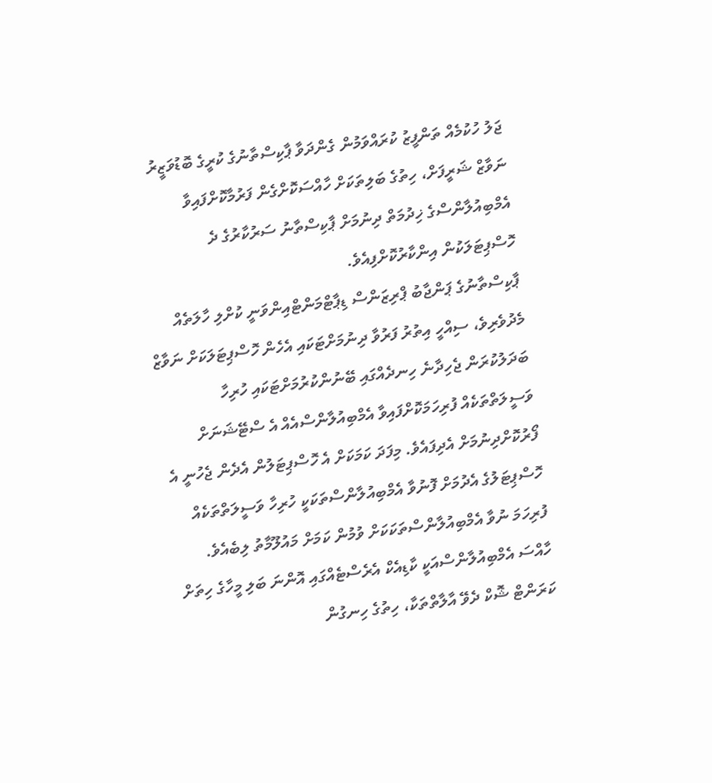ޖަލު ހުކުމެއް ތަންފީޒު ކުރައްވަމުން ގެންދަވާ ޕާކިސްތާނުގެ ކުރީގެ ބޮޑުވަޒީރު ނަވާޒް ޝަރީފަށް، ހިތުގެ ބަލިތަކަށް ހާއްސަކޮށްގެން ފަރުމާކޮށްފައިވާ އެމްބިއުލާންސްގެ ޚިދުމަތް ދިނުމަށް ޕާކިސްތާނު ސަރުކާރުގެ ދެ ހޮސްޕިޓަލަކުން އިންކާރުކޮށްފިއެވެ.
ޕާކިސްތާނުގެ ޕަންޖާބު ޕްރިޒަންސް ޑިޕާޓްމަންޓްއިންވަނީ ކުށްލި ހާލަތެއް މެދުވެރިވެ، ސިއްހީ އިތުރު ފަރުވާ ދިނުމަށްޓަކައި އެހެން ހޮސްޕިޓަލަކަށް ނަވާޒް ބަދަލުކުރަން ޖެހިދާނެ ހިނދެއްގައި ބޭނުންކުރުމަށްޓަކައި ހުރިހާ ވަސީލަތްތަކެއް ފުރިހަމަކޮށްފައިވާ އެމްބިއުލާންސްއެއް އެ ސްޓޭޝަނަށް ފޯރުކޮށްދިނުމަށް އެދިފައެވެ. މިފަދަ ކަމަކަށް އެ ހޮސްޕިޓަލުން އެދެން ޖެހުނީ އެ ހޮސްޕިޓަލުގެ އެދުމަށް ފޮނުވާ އެމްބިއުލާންސްތަކަކީ ހުރިހާ ވަސީލަތްތަކެއް ފުރިހަމަ ނުވާ އެމްބިއުލާންސްތަކަކަށް ވުމުން ކަމަށް މައުލޫމާތު ލިބެއެވެ.
ހާއްސަ އެމްބިއުލާންސްއަކީ ކާޑިއެކް އެރެސްޓެއްގައި އޮންނަ ބަލި މީހާގެ ހިތަށް ކަރަންޓް ޝޮކް ދެވޭ އާލާތްތަކާ، ހިތުގެ ހިނގުން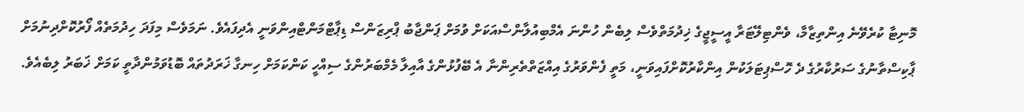މޮނިޓާ ކުރެވޭނެ އިންތިޒާމާ، ވެންޓިލޭޓަރާ އީސީޖީގެ ޚިދުމަތްވެސް ލިބެން ހުންނަ އެމްބިއުލާންސްއަކަށް ވުމަށް ޕަންޖާބު ޕްރިޒަންސް ޑިޕާޓްމަންޓްއިންވަނީ އެދިފައެވެ. ނަމަވެސް މިފަދަ ހިދުމަތެއް ފޯރުކޮށްދިނުމަށް ޕާކިސްތާނުގެ ސަރުކާރުގެ ދެ ހޮސްޕިޓަލަކުން އިންކާރުކޮށްފައިވަނީ، މަތީ ފެންވަރުގެ އިއްޒަތްތެރިންނާ އެ ބޭފުޅުންގެ އާއިލާ މެމްބަރުންގެ ސިއްހީ ކަންކަމަށް ހިނގާ ޚަރަދުތައް ބޮޑުވަމުންދާތީ ކަމަށް ޚަބަރު ލިބެއެވެ.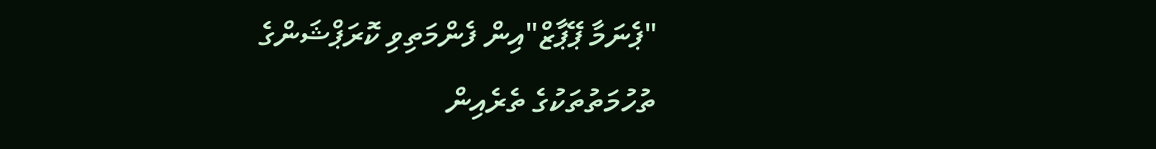"ޕެނަމާ ޕޭޕާޒް"އިން ފެންމަތިވި ކޮރަޕްޝަންގެ ތުހުމަތުތަކުގެ ތެރެއިން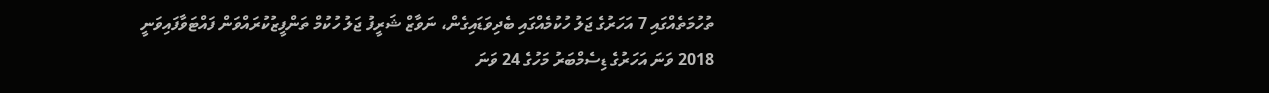ތުހުމަތެއްގައި 7 އަހަރުގެ ޖަލު ހުކުމެއްގައި ބެދިވަޑައިގެން، ނަވާޒް ޝަރީފު ޖަލު ހުކުމް ތަންފީޒުކުރައްވަން ފައްޓަވާފައިވަނީ 2018 ވަނަ އަހަރުގެ ޑިސެމްބަރު މަހުގެ 24 ވަނަ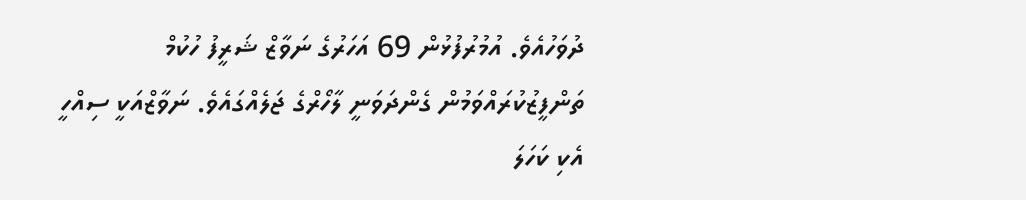ދުވަހުއެވެ. އުމުރުފުޅުން 69 އަހަރުގެ ނަވާޒް ޝަރީފު ހުކުމް ތަންފީޒުކުރައްވަމުން ގެންދަވަނީ ލާހޯރްގެ ޖަލެއްގައެވެ. ނަވާޒްއަކީ ސިއްހީ އެކި ކަހަލަ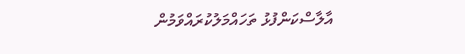އާލާސްކަންފުޅު ތަހައްމަލުކުރައްވަމުން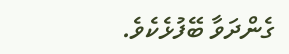ގެންދަވާ ބޭފުޅެކެވެ.